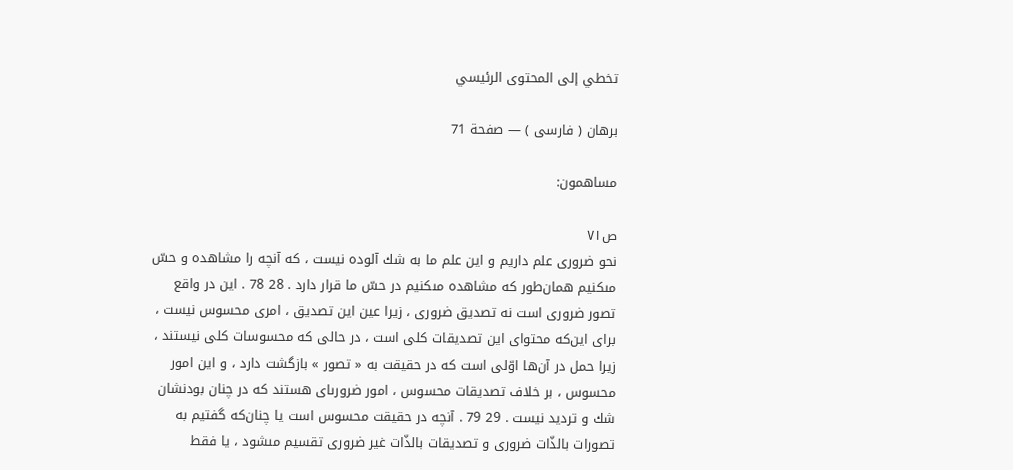تخطي إلى المحتوى الرئيسي

برهان ( فارسى ) — صفحة 71

مساهمون:

ص٧١
نحو ضرورى علم داريم و اين علم ما به شك آلوده نيست ، كه آنچه را مشاهده و حسّ مىكنيم همان‌طور كه مشاهده مىكنيم در حسّ ما قرار دارد . 28 78 . اين در واقع تصور ضرورى است نه تصديق ضرورى ، زيرا عين اين تصديق ، امرى محسوس نيست ، براى اين‌كه محتواى اين تصديقات كلى است ، در حالى كه محسوسات كلى نيستند ، زيرا حمل در آن‌ها اوّلى است كه در حقيقت به « تصور » بازگشت دارد ، و اين امور محسوس ، بر خلاف تصديقات محسوس ، امور ضرورىاى هستند كه در چنان بودنشان شك و ترديد نيست . 29 79 . آنچه در حقيقت محسوس است يا چنان‌كه گفتيم به تصورات بالذّات ضرورى و تصديقات بالذّات غير ضرورى تقسيم مىشود ، يا فقط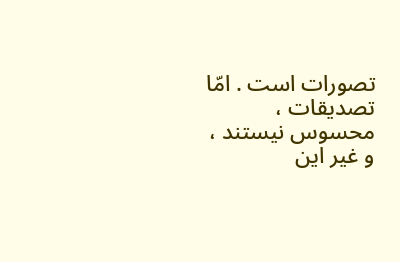تصورات است . امّا تصديقات ، محسوس نيستند ، و غير اين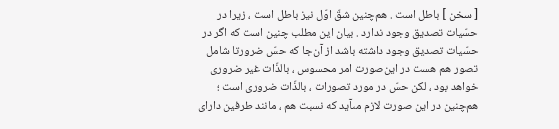[ سخن ] باطل است . هم‌چنين شقّ اوّل نيز باطل است ، زيرا در حسّيات تصديق وجود ندارد . بيان اين مطلب چنين است كه اگر در حسّيات تصديق وجود داشته باشد از آن‌جا كه حسّ ضرورتا شامل تصور هم هست در اين‌صورت امر محسوس ، بالذّات غير ضرورى خواهد بود ، لكن حسّ در مورد تصورات ، بالذّات ضرورى است ؛ هم‌چنين در اين صورت لازم مىآيد كه نسبت هم ، مانند طرفين داراى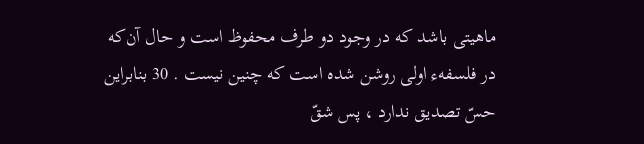ماهيتى باشد كه در وجود دو طرف محفوظ است و حال آن‌كه در فلسفهء اولى روشن شده است كه چنين نيست . 30 بنابراين حسّ تصديق ندارد ، پس شقّ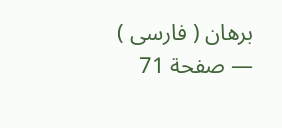برهان ( فارسى ) — صفحة 71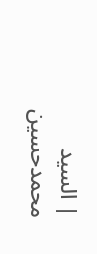| السيد محمدحسين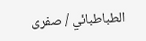الطباطبائي / صفرى